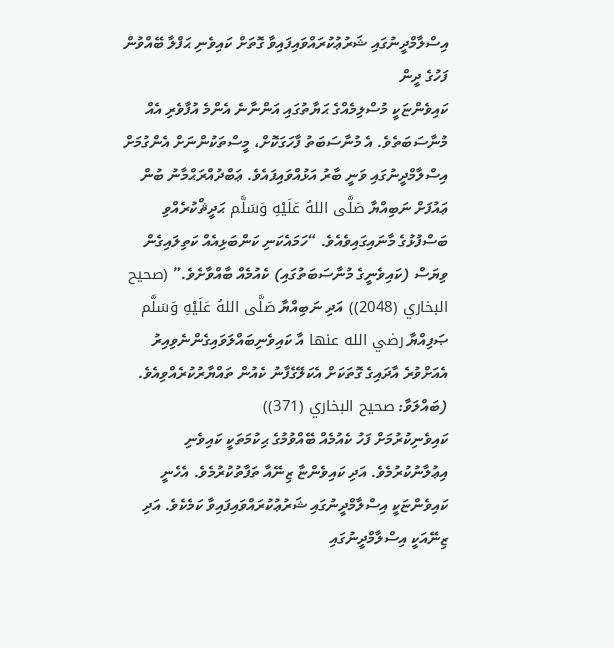އިސްލާމްދީނުގައި ޝަރުޢުކުރައްވައިފައިވާ ގޮތަށް ކައިވެނި ޙަފްލާ ބޭއްވުން
ފަހުގެ ދީން
ކައިވެންޏަކީ މުސްލިމެއްގެ ޙަޔާތުގައި އަންނާނެ އެންމެ އުފާވެރި އެއް މުނާސަބަތެވެ. އެ މުނާސަބަތު ފާހަގަކޮށް، މީސްތަކުންނަށް އެންގުމަށް އިސްލާމްދީނުގައި ވަނީ ބާރު އަޅުއްވައިފައެވެ. ޢަބްދުއްރަޙްމާނު ބުން ޢައުފަށް ނަބިއްޔާ صَلَّى اللهُ عَلَيْهِ وَسَلَّم ޙަދީޘްކުރެއްވި ބަސްފުޅުގެ މާނައިގައިވެއެވެ. “ހަމައެކަނި ކަންބަޅިއެއް ކަތިލައިގެން ވިޔަސް (ކައިވެނީގެ މުނާސަބަތުގައި) ކެއުމެއް ބާއްވާށެވެ.” (صحيح البخاري (2048)) އަދި ނަބިއްޔާ صَلَّى اللهُ عَلَيْهِ وَسَلَّم ޞަފިއްޔާ رضي الله عنها އާ ކައިވެނިބައްލަވައިގެންނެވިއިރު އެއަށްވުރެ އާދައިގެ ގޮތަކަށް އެކަލޭގެފާނު ކެއުން ތައްޔާރުކުރެއްވިއެވެ. (ބައްލަވާ: صحيح البخاري (371))
ކައިވެނިކުރުމަށް ފަހު ކެއުމެއް ބޭއްވުމުގެ ޙިކުމަތަކީ ކައިވެނި އިޢުލާނުކުރުމެވެ. އަދި ކައިވެންޏާ ޒިނޭއާ ތަފާތުކުރުމެވެ. އެހެނީ ކައިވެންޏަކީ އިސްލާމްދީނުގައި ޝަރުޢުކުރައްވައިފައިވާ ކަމެކެވެ. އަދި ޒިނޭއަކީ އިސްލާމްދީނުގައި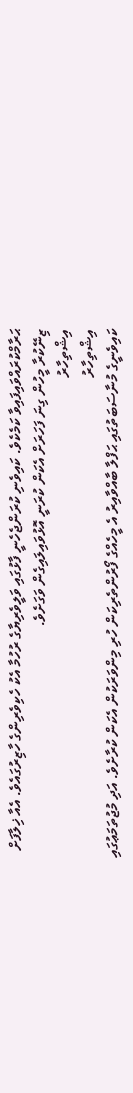ޙަރާމްކުރައްވައިފައިވާ ކަމެކެވެ. ކައިވެނި ކުރަންޖެހެނީ ފާޅުގައި ވަލީވެރިޔާގެ ރުހުމާ އެކު ހެކިވެރިންގެ ހާޒިރުގައެވެ. އެއާ ޚިލާފަށް ޒިނޭކުރާ މީހުން ގިނަ ފަހަރަށް އެކަން ކުރަނީ އޮޅުވައިލައިގެން ވަގަށެވެ.
އިޝްތިހާރު
އިޝްތިހާރު
ކައިވެނީގެ މުނާސަބަތުގައި ޙަފްލާ ބާއްވާއިރު އެ މީހެއްގެ ފޯރުންތެރިކަން ހުރި މިންވަރަކުން އެކަން ކުރާށެވެ. އަދި މުޖުތަމަޢުގައި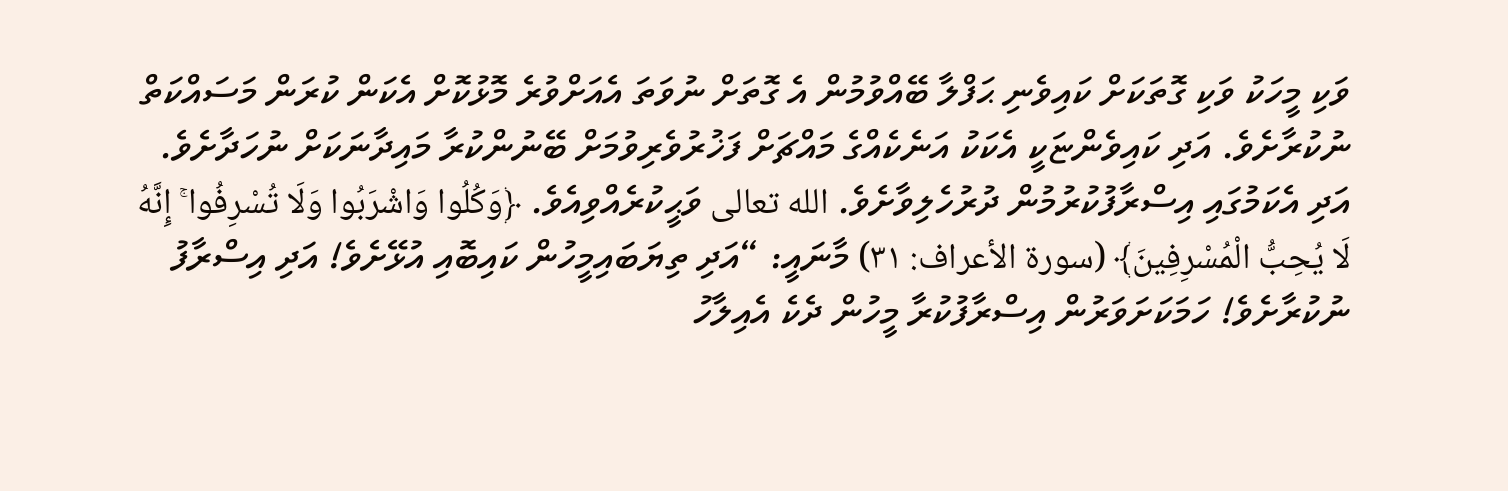ވަކި މީހަކު ވަކި ގޮތަކަށް ކައިވެނި ޙަފްލާ ބޭއްވުމުން އެ ގޮތަށް ނުވަތަ އެއަށްވުރެ މޮޅުކޮށް އެކަން ކުރަން މަސައްކަތް ނުކުރާށެވެ. އަދި ކައިވެންޏަކީ އެކަކު އަނެކެއްގެ މައްޗަށް ފަޚުރުވެރިވުމަށް ބޭނުންކުރާ މައިދާނަކަށް ނުހަދާށެވެ. އަދި އެކަމުގައި އިސްރާފުކުރުމުން ދުރުހެލިވާށެވެ. الله تعالى ވަޙީކުރެއްވިއެވެ. ﴿وَكُلُوا وَاشْرَبُوا وَلَا تُسْرِفُوا ۚ إِنَّهُ لَا يُحِبُّ الْمُسْرِفِينَ﴾ (سورة الأعراف: ٣١) މާނައީ: “އަދި ތިޔަބައިމީހުން ކައިބޮއި އުޅޭށެވެ! އަދި އިސްރާފު ނުކުރާށެވެ! ހަމަކަށަވަރުން އިސްރާފުކުރާ މީހުން ދެކެ އެއިލާހު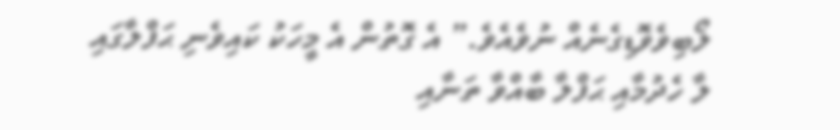ލޯބިވެވޮޑިގެނެއް ނުވެއެވެ.” އެ ގޮތުން އެ މީހަކު ކައިވެނި ޙަފްލާގައި ލާ ހެދުމާއި ޙަފްލާ ބާއްވާ ތަނާއި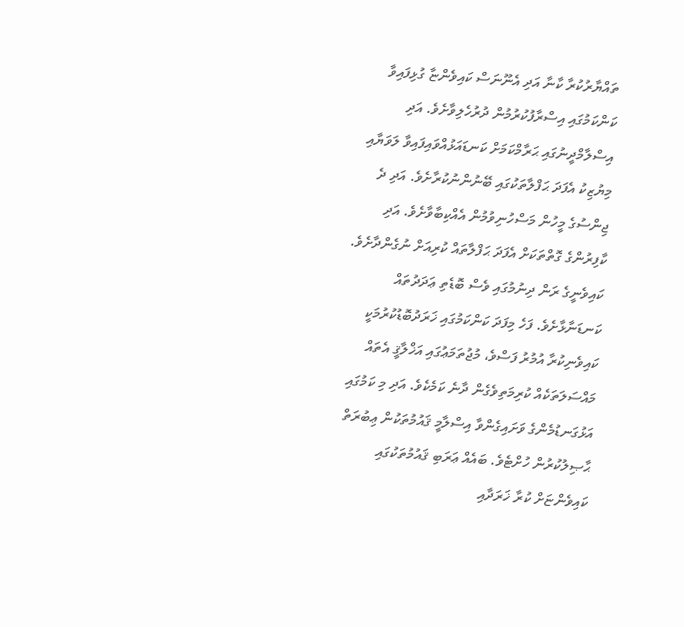ތައްޔާރުކުރާ ކާނާ އަދި އެނޫނަސް ކައިވެންޏާ ގުޅިފައިވާ ކަންކަމުގައި އިސްރާފުކުރުމުން ދުރުހެލިވާށެވެ. އަދި އިސްލާމްދީނުގައި ޙަރާމްކަމަށް ކަނޑައަޅުއްވައިފައިވާ ލަވަޔާއި މިޔުޒިކު އެފަދަ ޙަފްލާތަކުގައި ބޭނުންނުކުރާށެވެ. އަދި ދެ ޖިންސުގެ މީހުން މަސްހުނިވުމުން އެއްކިބާވާށެވެ. އަދި ކާފިރުންގެ ގޮތްތަކަށް އެފަދަ ޙަފްލާތައް ކުރިއަށް ނުގެންދާށެވެ.
ކައިވެނީގެ ރަން ދިނުމުގައި ވެސް ބޮޑެތި ޢަދަދުތައް ކަނޑަނާޅާށެވެ. ފަހެ މިފަދަ ކަންކަމުގައި ޚަރަދުބޮޑުކުރުމަކީ ކައިވެނިކުރާ އުމުރު ފަސްވެ، މުޖުތަމަޢުގައި އަޚްލާޤީ އެތައް މައްސަލަތަކެއް ކުރިމަތިވެގެން ދާނެ ކަމެކެވެ. އަދި މި ކަމުގައި އަޅުގަނޑުމެންގެ ވަށައިގެންވާ އިސްލާމީ ޤައުމުތަކުން ޢިބުރަތް ޙާޞިލުކުރުން ހުށްޓެވެ. ބައެއް ޢަރަބި ޤައުމުތަކުގައި ކައިވެންޏަށް ކުރާ ޚަރަދާއި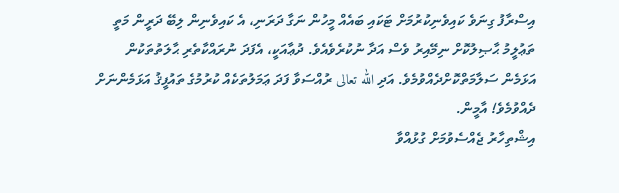އިސްރާފު ގިނަވެ ކައިވެނިކުރުމަށް ޓަކައި ބައެއް މީހުން ނަގާ ދަރަނި، އެ ކައިވެނިން ލިބޭ ދަރީން މަތީ ތަޢުލީމު ޙާޞިލުކޮށް ނިމޭއިރު ވެސް އަދާ ނުކުރެވެއެވެ. ދުޢާއަކީ، އެފަދަ ނުރައްކާތެރި ޙާލަތުތަކުން އަޅަމެން ސަލާމަތްކޮށްދެއްވުމެވެ. އަދި الله تعالى ރުއްސަވާ ފަދަ ޢަމަލުތަކެއް ކުރުމުގެ ތައުފީޤު އަޅަމެންނަށް ދެއްވުމެވެ! އާމީން.
އިޝްތިހާރު ޖެއްސެވުމަށް ގުޅުއްވާ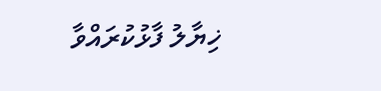ޚިޔާލު ފާޅުކުރައްވާ